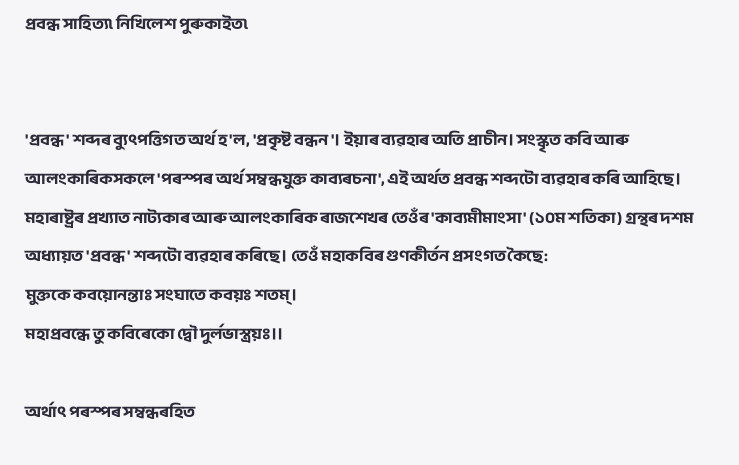প্রবন্ধ সাহিত্য৷ নিখিলেশ পুৰুকাইত৷


'প্রবন্ধ' শব্দৰ ব্যুৎপত্তিগত অর্থ হ'ল, 'প্রকৃষ্ট বন্ধন'। ইয়াৰ ব্যৱহাৰ অতি প্রাচীন। সংস্কৃত কবি আৰু আলংকাৰিকসকলে 'পৰস্পৰ অৰ্থ সম্বন্ধযুক্ত কাব্যৰচনা', এই অৰ্থত প্রবন্ধ শব্দটো ব্যৱহাৰ কৰি আহিছে। মহাৰাষ্ট্ৰৰ প্ৰখ্যাত নাট্যকাৰ আৰু আলংকাৰিক ৰাজশেখৰ তেওঁৰ 'কাব্যমীমাংসা' (১০ম শতিকা) গ্রন্থৰ দশম অধ্যায়ত 'প্রবন্ধ' শব্দটো ব্যৱহাৰ কৰিছে। তেওঁ মহাকবিৰ গুণকীর্তন প্রসংগত কৈছে:
মুক্তকে কবয়োনন্তাঃ সংঘাতে কবয়ঃ শতম্।
মহাপ্রবন্ধে তু কবিৰেকো দ্বৌ দুর্লভাস্ত্রয়ঃ।।

অৰ্থাৎ পৰস্পৰ সম্বন্ধৰহিত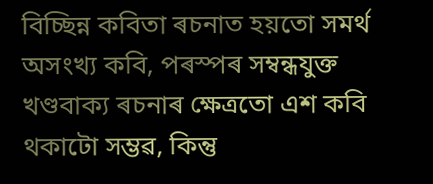বিচ্ছিন্ন কবিতা ৰচনাত হয়তো সমৰ্থ অসংখ্য কবি, পৰস্পৰ সম্বন্ধযুক্ত খণ্ডবাক্য ৰচনাৰ ক্ষেত্ৰতো এশ কবি থকাটো সম্ভৱ, কিন্তু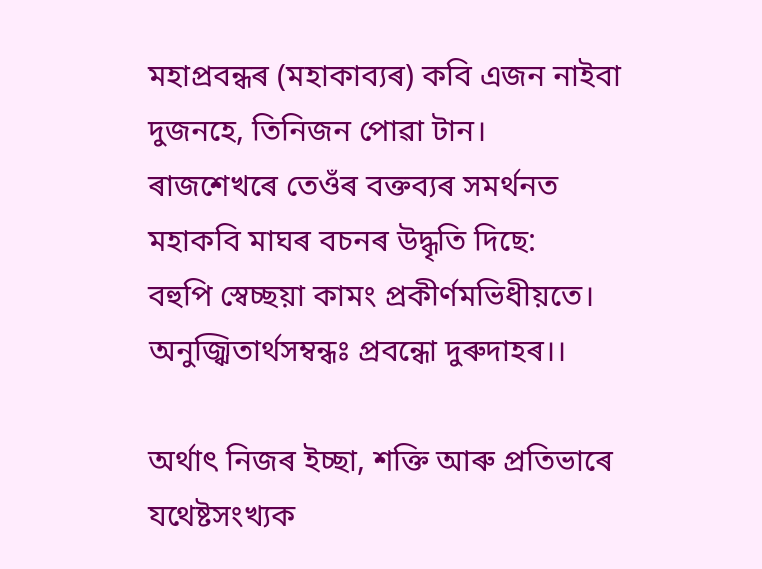মহাপ্ৰবন্ধৰ (মহাকাব্যৰ) কবি এজন নাইবা দুজনহে, তিনিজন পোৱা টান।
ৰাজশেখৰে তেওঁৰ বক্তব্যৰ সমর্থনত মহাকবি মাঘৰ বচনৰ উদ্ধৃতি দিছে:
বহুপি স্বেচ্ছয়া কামং প্রকীর্ণমভিধীয়তে।
অনুজ্ঝিতাৰ্থসম্বন্ধঃ প্রবন্ধো দুৰুদাহৰ।।

অর্থাৎ নিজৰ ইচ্ছা, শক্তি আৰু প্ৰতিভাৰে যথেষ্টসংখ্যক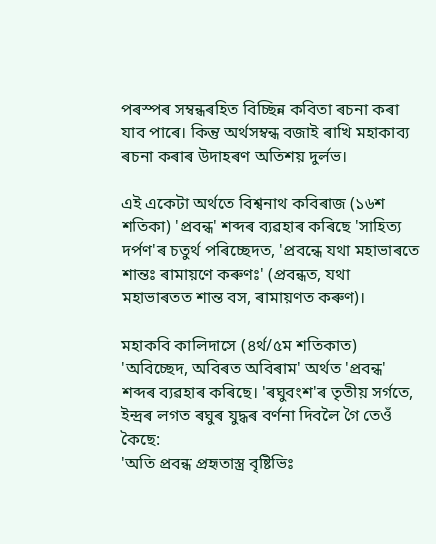পৰস্পৰ সম্বন্ধৰহিত বিচ্ছিন্ন কবিতা ৰচনা কৰা যাব পাৰে। কিন্তু অর্থসম্বন্ধ বজাই ৰাখি মহাকাব্য ৰচনা কৰাৰ উদাহৰণ অতিশয় দুর্লভ।

এই একেটা অর্থতে বিশ্বনাথ কবিৰাজ (১৬শ শতিকা) 'প্রবন্ধ' শব্দৰ ব্যৱহাৰ কৰিছে 'সাহিত্য দর্পণ'ৰ চতুৰ্থ পৰিচ্ছেদত, 'প্রবন্ধে যথা মহাভাৰতে শান্তঃ ৰামায়ণে কৰুণঃ' (প্রবন্ধত, যথা মহাভাৰতত শান্ত বস, ৰামায়ণত কৰুণ)।

মহাকবি কালিদাসে (৪র্থ/৫ম শতিকাত) 'অবিচ্ছেদ, অবিৰত অবিৰাম' অর্থত 'প্রবন্ধ' শব্দৰ ব্যৱহাৰ কৰিছে। 'ৰঘুবংশ'ৰ তৃতীয় সৰ্গতে, ইন্দ্ৰৰ লগত ৰঘুৰ যুদ্ধৰ বৰ্ণনা দিবলৈ গৈ তেওঁ কৈছে:
'অতি প্রবন্ধ প্রহৃতাস্ত্র বৃষ্টিভিঃ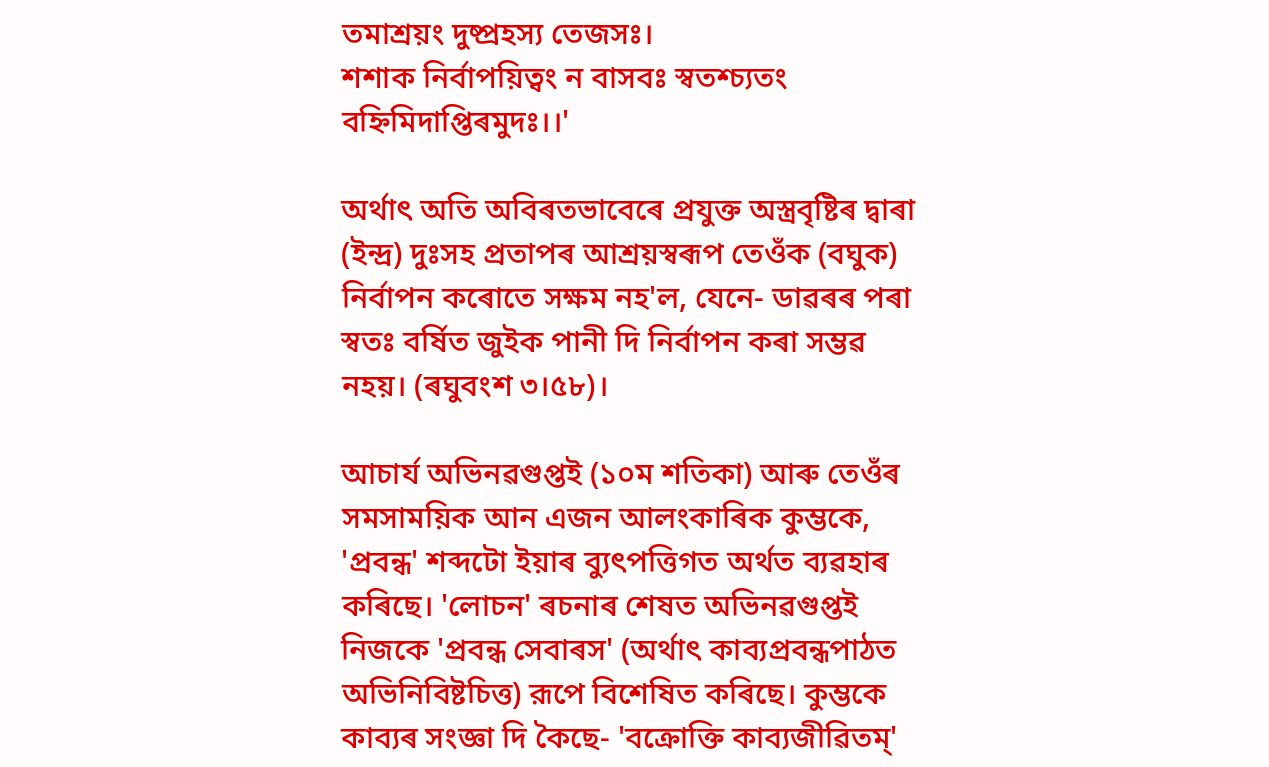তমাশ্রয়ং দুষ্প্রহস্য তেজসঃ।
শশাক নির্বাপয়িত্বং ন বাসবঃ স্বতশ্চ্যতং বহ্নিমিদাপ্তিৰমুদঃ।।'

অর্থাৎ অতি অবিৰতভাবেৰে প্ৰযুক্ত অস্ত্ৰবৃষ্টিৰ দ্বাৰা (ইন্দ্ৰ) দুঃসহ প্ৰতাপৰ আশ্রয়স্বৰূপ তেওঁক (বঘুক) নির্বাপন কৰোতে সক্ষম নহ'ল, যেনে- ডাৱৰৰ পৰা স্বতঃ বৰ্ষিত জুইক পানী দি নির্বাপন কৰা সম্ভৱ নহয়। (ৰঘুবংশ ৩।৫৮)।

আচার্য অভিনৱগুপ্তই (১০ম শতিকা) আৰু তেওঁৰ সমসাময়িক আন এজন আলংকাৰিক কুম্ভকে, 'প্রবন্ধ' শব্দটো ইয়াৰ ব্যুৎপত্তিগত অৰ্থত ব্যৱহাৰ কৰিছে। 'লোচন' ৰচনাৰ শেষত অভিনৱগুপ্তই নিজকে 'প্রবন্ধ সেবাৰস' (অর্থাৎ কাব্যপ্রবন্ধপাঠত অভিনিবিষ্টচিত্ত) রূপে বিশেষিত কৰিছে। কুম্ভকে কাব্যৰ সংজ্ঞা দি কৈছে- 'বক্রোক্তি কাব্যজীৱিতম্'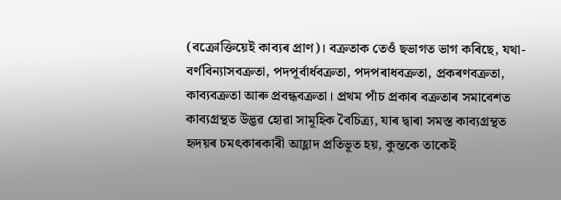(বক্রোক্তিয়েই কাব্যৰ প্রাণ)। বক্রতাক তেওঁ ছভাগত ভাগ কৰিছে, যথা- বর্ণবিন্যাসবক্রতা, পদপূর্বার্ধবক্রতা, পদপৰাধবক্রতা, প্ৰকৰণবক্রতা, কাব্যবক্ৰতা আৰু প্ৰবন্ধবক্রতা। প্রথম পাঁচ প্ৰকাৰ বক্ৰতাৰ সমাবেশত কাব্যগ্রন্থত উদ্ভৱ হোৱা সামূহিক বৈচিত্র্য, যাৰ দ্বাৰা সমস্ত কাব্যগ্রন্থত হৃদয়ৰ চমৎকাৰকাৰী আহ্লাদ প্রতিভূত হয়, কুন্তকে তাকেই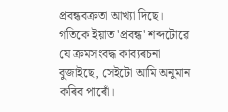প্রবন্ধবক্রতা আখ্যা দিছে। গতিকে ইয়াত 'প্রবন্ধ' শব্দটোৱে যে ক্রমসংবদ্ধ কাব্যৰচনা বুজাইছে, সেইটো আমি অনুমান কৰিব পাৰোঁ।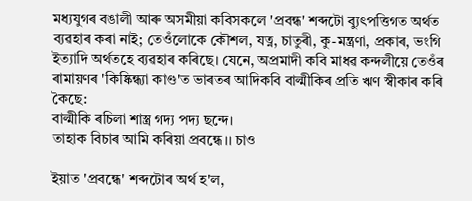মধ্যযুগৰ বঙালী আৰু অসমীয়া কবিসকলে 'প্রবন্ধ' শব্দটো ব্যুৎপত্তিগত অর্থত ব্যৱহাৰ কৰা নাই; তেওঁলোকে কৌশল, যত্ন, চাতুৰী, কু-মন্ত্রণা, প্ৰকাৰ, ভংগি ইত্যাদি অৰ্থতহে ব্যৱহাৰ কৰিছে। যেনে, অপ্রমাদী কবি মাধৱ কন্দলীয়ে তেওঁৰ ৰামায়ণৰ 'কিষ্কিন্ধ্যা কাণ্ড'ত ভাৰতৰ আদিকবি বাল্মীকিৰ প্ৰতি ঋণ স্বীকাৰ কৰি কৈছে:
বাল্মীকি ৰচিলা শাস্ত্র গদ্য পদ্য ছন্দে।
তাহাক বিচাৰ আমি কৰিয়া প্রবন্ধে।। চাও

ইয়াত 'প্রবন্ধে' শব্দটোৰ অৰ্থ হ'ল,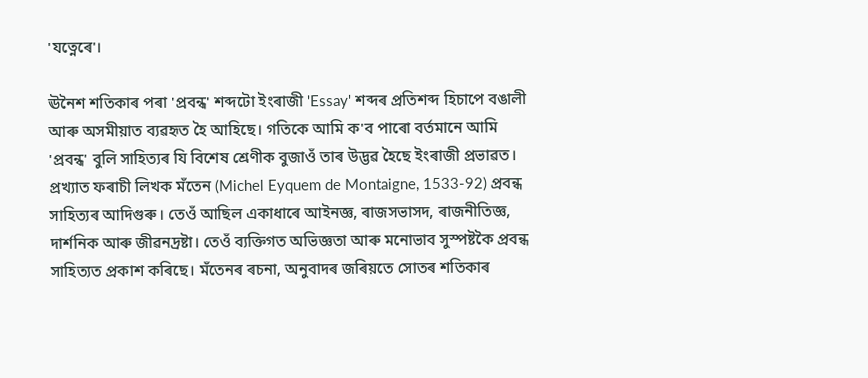'যত্নেৰে'।

ঊনৈশ শতিকাৰ পৰা 'প্রবন্ধ' শব্দটো ইংৰাজী 'Essay' শব্দৰ প্রতিশব্দ হিচাপে বঙালী আৰু অসমীয়াত ব্যৱহৃত হৈ আহিছে। গতিকে আমি ক'ব পাৰো বৰ্তমানে আমি 'প্রবন্ধ' বুলি সাহিত্যৰ যি বিশেষ শ্রেণীক বুজাওঁ তাৰ উদ্ভৱ হৈছে ইংৰাজী প্ৰভাৱত। প্রখ্যাত ফৰাচী লিখক মঁতেন (Michel Eyquem de Montaigne, 1533-92) প্রবন্ধ সাহিত্যৰ আদিগুৰু। তেওঁ আছিল একাধাৰে আইনজ্ঞ, ৰাজসভাসদ, ৰাজনীতিজ্ঞ, দার্শনিক আৰু জীৱনদ্রষ্টা। তেওঁ ব্যক্তিগত অভিজ্ঞতা আৰু মনোভাব সুস্পষ্টকৈ প্রবন্ধ সাহিত্যত প্রকাশ কৰিছে। মঁতেনৰ ৰচনা, অনুবাদৰ জৰিয়তে সোতৰ শতিকাৰ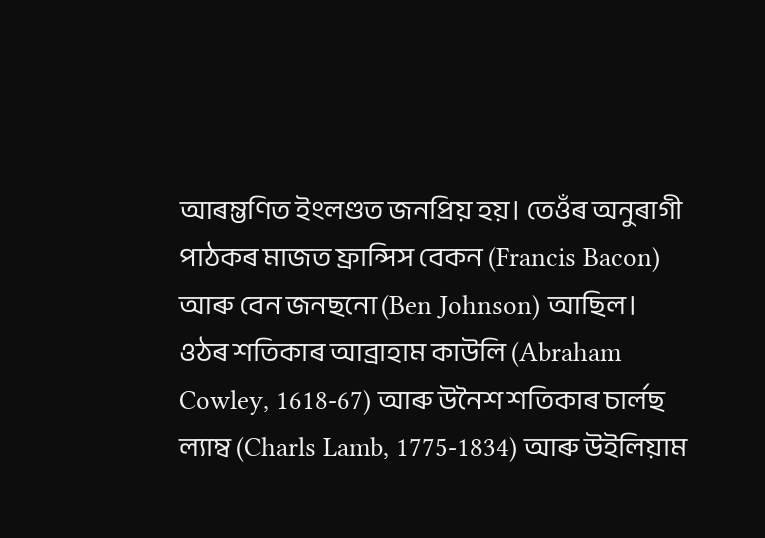আৰম্ভণিত ইংলণ্ডত জনপ্রিয় হয়। তেওঁৰ অনুৰাগী পাঠকৰ মাজত ফ্রান্সিস বেকন (Francis Bacon) আৰু বেন জনছনো (Ben Johnson) আছিল। ওঠৰ শতিকাৰ আব্রাহাম কাউলি (Abraham Cowley, 1618-67) আৰু উনৈশ শতিকাৰ চাৰ্লছ ল্যাম্ব (Charls Lamb, 1775-1834) আৰু উইলিয়াম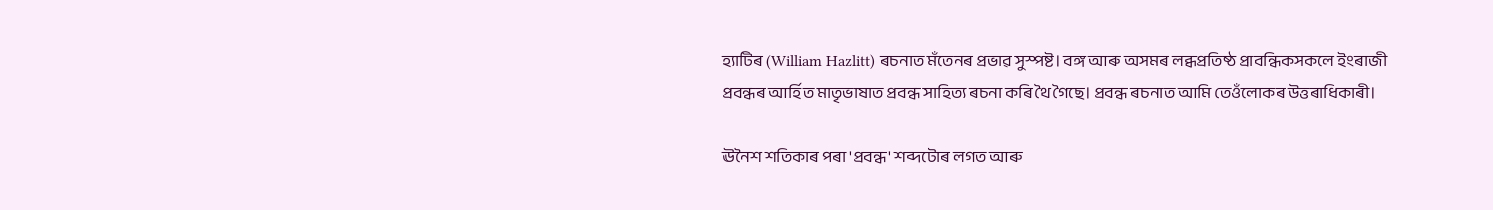হ্যাটিৰ (William Hazlitt) ৰচনাত মঁতেনৰ প্ৰভাৱ সুস্পষ্ট। বঙ্গ আৰু অসমৰ লব্ধপ্রতিষ্ঠ প্রাবন্ধিকসকলে ইংৰাজী প্ৰবন্ধৰ আর্হিত মাতৃভাষাত প্রবন্ধ সাহিত্য ৰচনা কৰি থৈ গৈছে। প্রবন্ধ ৰচনাত আমি তেওঁলোকৰ উত্তৰাধিকাৰী।

ঊনৈশ শতিকাৰ পৰা 'প্রবন্ধ' শব্দটোৰ লগত আৰু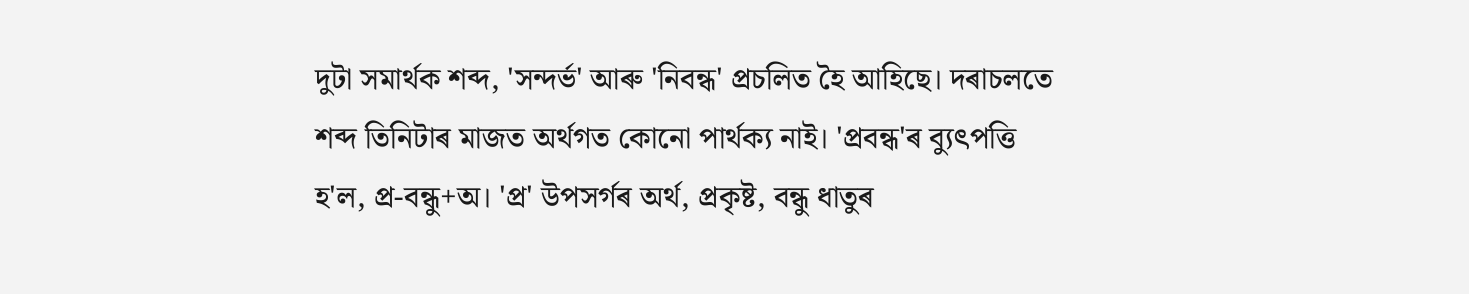দুটা সমার্থক শব্দ, 'সন্দর্ভ' আৰু 'নিবন্ধ' প্রচলিত হৈ আহিছে। দৰাচলতে শব্দ তিনিটাৰ মাজত অর্থগত কোনো পার্থক্য নাই। 'প্রবন্ধ'ৰ ব্যুৎপত্তি হ'ল, প্র-বন্ধু+অ। 'প্র' উপসৰ্গৰ অৰ্থ, প্রকৃষ্ট, বন্ধু ধাতুৰ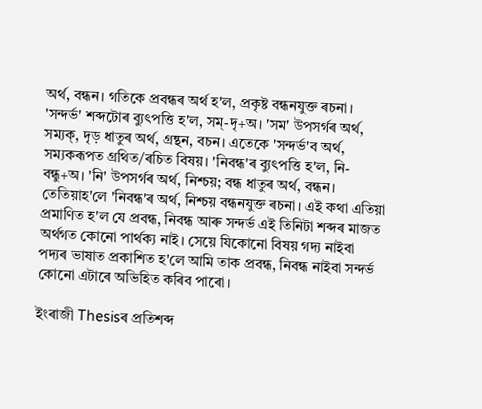অর্থ, বন্ধন। গতিকে প্ৰবন্ধৰ অৰ্থ হ'ল, প্রকৃষ্ট বন্ধনযুক্ত ৰচনা। 'সন্দর্ভ' শব্দটোৰ ব্যুৎপত্তি হ'ল, সম্-দৃ+অ। 'সম' উপসৰ্গৰ অৰ্থ, সম্যক্, দৃড় ধাতুৰ অৰ্থ, গ্রন্থন, বচন। এতেকে 'সন্দর্ভ'ব অর্থ, সম্যকৰূপত গ্রথিত/ৰচিত বিষয়। 'নিবন্ধ'ৰ ব্যুৎপত্তি হ'ল, নি-বন্ধু+অ। 'নি' উপসৰ্গৰ অর্থ, নিশ্চয়; বন্ধ ধাতুৰ অৰ্থ, বন্ধন। তেতিয়াহ'লে 'নিবন্ধ'ৰ অৰ্থ, নিশ্চয় বন্ধনযুক্ত ৰচনা। এই কথা এতিয়া প্রমাণিত হ'ল যে প্রবন্ধ, নিবন্ধ আৰু সন্দর্ভ এই তিনিটা শব্দৰ মাজত অর্থগত কোনো পার্থক্য নাই। সেয়ে যিকোনো বিষয় গদ্য নাইবা পদ্যৰ ভাষাত প্রকাশিত হ'লে আমি তাক প্রবন্ধ, নিবন্ধ নাইবা সন্দর্ভ কোনো এটাৰে অভিহিত কৰিব পাৰো।

ইংৰাজী Thesisৰ প্রতিশব্দ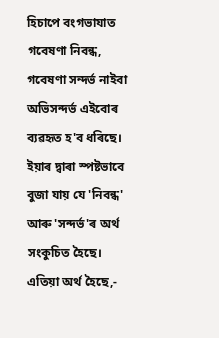হিচাপে বংগভাযাত গবেষণা নিবন্ধ, গবেষণা সন্দর্ভ নাইবা অভিসন্দর্ভ এইবোৰ ব্যৱহৃত হ'ব ধৰিছে। ইয়াৰ দ্বাৰা স্পষ্টভাবে বুজা যায় যে 'নিবন্ধ' আৰু 'সন্দর্ভ'ৰ অৰ্থ সংকুচিত হৈছে। এতিয়া অর্থ হৈছে,-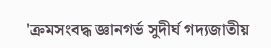'ক্রমসংবদ্ধ জ্ঞানগর্ভ সুদীর্ঘ গদ্যজাতীয়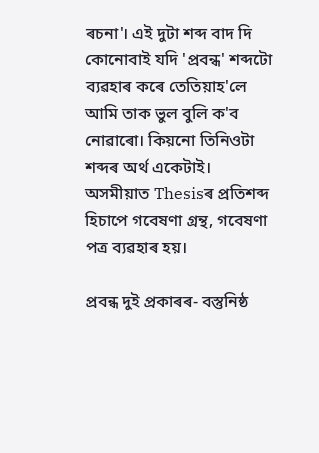ৰচনা'। এই দুটা শব্দ বাদ দি কোনোবাই যদি 'প্রবন্ধ' শব্দটো ব্যৱহাৰ কৰে তেতিয়াহ'লে আমি তাক ভুল বুলি ক'ব নোৱাৰো। কিয়নো তিনিওটা শব্দৰ অৰ্থ একেটাই। অসমীয়াত Thesisৰ প্রতিশব্দ হিচাপে গবেষণা গ্রন্থ, গবেষণা পত্ৰ ব্যৱহাৰ হয়।

প্রবন্ধ দুই প্ৰকাৰৰ- বস্তুনিষ্ঠ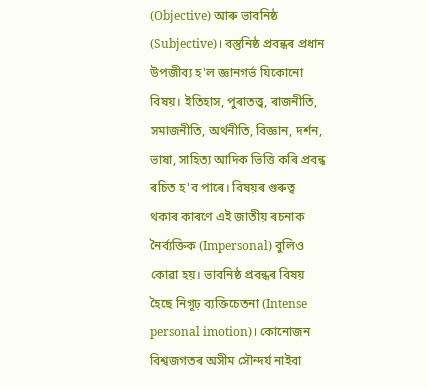(Objective) আৰু ভাবনিষ্ঠ (Subjective)। বস্তুনিষ্ঠ প্ৰবন্ধৰ প্ৰধান উপজীব্য হ'ল জ্ঞানগর্ভ যিকোনো বিষয়। ইতিহাস, পুৰাতত্ত্ব, ৰাজনীতি, সমাজনীতি, অর্থনীতি, বিজ্ঞান, দর্শন, ভাষা, সাহিত্য আদিক ভিত্তি কৰি প্ৰবন্ধ ৰচিত হ'ব পাৰে। বিষয়ৰ গুৰুত্ব থকাৰ কাৰণে এই জাতীয় ৰচনাক নৈর্ব্যক্তিক (Impersonal) বুলিও কোৱা হয়। ভাবনিষ্ঠ প্ৰবন্ধৰ বিষয় হৈছে নিগূঢ় ব্যক্তিচেতনা (Intense personal imotion)। কোনোজন বিশ্বজগতৰ অসীম সৌন্দর্য নাইবা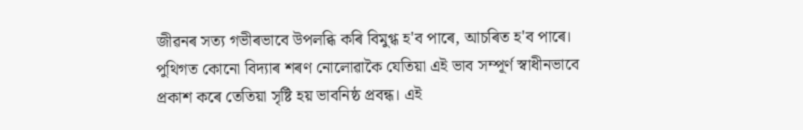জীৱনৰ সত্য গভীৰভাবে উপলব্ধি কৰি বিমুগ্ধ হ'ব পাৰে, আচৰিত হ'ব পাৰে। পুথিগত কোনো বিদ্যাৰ শৰণ নোলোৱাকৈ যেতিয়া এই ভাব সম্পূর্ণ স্বাধীনভাবে প্রকাশ কৰে তেতিয়া সৃষ্টি হয় ভাবনিষ্ঠ প্রবন্ধ। এই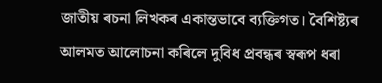জাতীয় ৰচনা লিখকৰ একান্তভাবে ব্যক্তিগত। বৈশিষ্ট্যৰ আলমত আলোচনা কৰিলে দুবিধ প্ৰবন্ধৰ স্বৰূপ ধৰা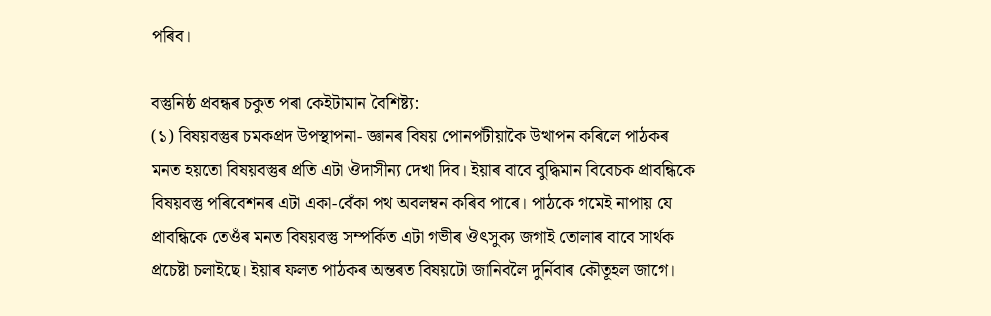পৰিব।

বস্তুনিষ্ঠ প্ৰবন্ধৰ চকুত পৰা কেইটামান বৈশিষ্ট্য:
(১) বিষয়বস্তুৰ চমকপ্রদ উপস্থাপনা- জ্ঞানৰ বিষয় পোনপটীয়াকৈ উত্থাপন কৰিলে পাঠকৰ মনত হয়তো বিষয়বস্তুৰ প্রতি এটা ঔদাসীন্য দেখা দিব। ইয়াৰ বাবে বুদ্ধিমান বিবেচক প্রাবন্ধিকে বিষয়বস্তু পৰিবেশনৰ এটা একা-বেঁকা পথ অবলম্বন কৰিব পাৰে। পাঠকে গমেই নাপায় যে প্রাবন্ধিকে তেওঁৰ মনত বিষয়বস্তু সম্পর্কিত এটা গভীৰ ঔৎসুক্য জগাই তোলাৰ বাবে সার্থক প্রচেষ্টা চলাইছে। ইয়াৰ ফলত পাঠকৰ অন্তৰত বিষয়টো জানিবলৈ দুর্নিবাৰ কৌতূহল জাগে।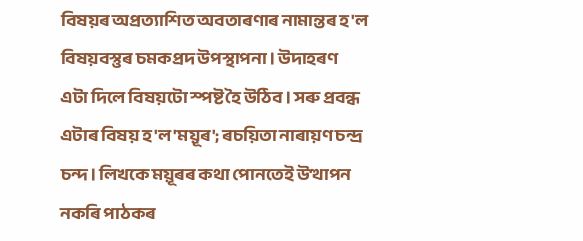বিষয়ৰ অপ্রত্যাশিত অবতাৰণাৰ নামান্তৰ হ'ল বিষয়বস্তুৰ চমকপ্রদ উপস্থাপনা। উদাহৰণ এটা দিলে বিষয়টো স্পষ্ট হৈ উঠিব। সৰু প্ৰবন্ধ এটাৰ বিষয় হ'ল 'ময়ূৰ'; ৰচয়িতা নাৰায়ণ চন্দ্র চন্দ। লিখকে ময়ূৰৰ কথা পোনতেই উত্থাপন নকৰি পাঠকৰ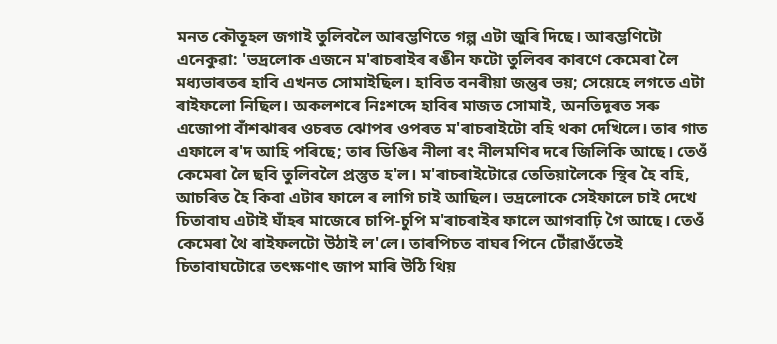মনত কৌতূহল জগাই তুলিবলৈ আৰম্ভণিতে গল্প এটা জুৰি দিছে। আৰম্ভণিটো এনেকুৱা: 'ভদ্রলোক এজনে ম'ৰাচৰাইৰ ৰঙীন ফটো তুলিবৰ কাৰণে কেমেৰা লৈ মধ্যভাৰতৰ হাবি এখনত সোমাইছিল। হাবিত বনৰীয়া জন্তুৰ ভয়; সেয়েহে লগতে এটা ৰাইফলো নিছিল। অকলশৰে নিঃশব্দে হাবিৰ মাজত সোমাই, অনতিদূৰত সৰু এজোপা বাঁশঝাৰৰ ওচৰত ঝোপৰ ওপৰত ম'ৰাচৰাইটো বহি থকা দেখিলে। তাৰ গাত এফালে ৰ'দ আহি পৰিছে; তাৰ ডিঙিৰ নীলা ৰং নীলমণিৰ দৰে জিলিকি আছে। তেওঁ কেমেৰা লৈ ছবি তুলিবলৈ প্রস্তুত হ'ল। ম'ৰাচৰাইটোৱে তেতিয়ালৈকে স্থিৰ হৈ বহি, আচৰিত হৈ কিবা এটাৰ ফালে ৰ লাগি চাই আছিল। ভদ্রলোকে সেইফালে চাই দেখে চিতাবাঘ এটাই ঘাঁহৰ মাজেৰে চাপি-চুপি ম'ৰাচৰাইৰ ফালে আগবাঢ়ি গৈ আছে। তেওঁ কেমেৰা থৈ ৰাইফলটো উঠাই ল'লে। তাৰপিচত বাঘৰ পিনে টোঁৱাওঁতেই চিতাবাঘটোৱে তৎক্ষণাৎ জাপ মাৰি উঠি থিয়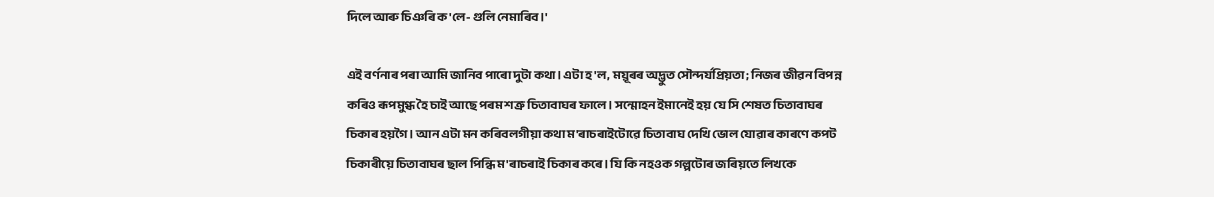দিলে আৰু চিঞৰি ক'লে- গুলি নেমাৰিব।'

এই বৰ্ণনাৰ পৰা আমি জানিব পাৰো দুটা কথা। এটা হ'ল, ময়ূৰৰ অদ্ভুত সৌন্দর্যপ্রিয়তা; নিজৰ জীৱন বিপন্ন কৰিও ৰূপমুগ্ধ হৈ চাই আছে পৰম শত্রু চিতাবাঘৰ ফালে। সন্মোহন ইমানেই হয় যে সি শেষত চিতাবাঘৰ চিকাৰ হয়গৈ। আন এটা মন কৰিবলগীয়া কথা ম'ৰাচৰাইটোৱে চিতাবাঘ দেখি ভোল যোৱাৰ কাৰণে কপট চিকাৰীয়ে চিতাবাঘৰ ছাল পিন্ধি ম'ৰাচৰাই চিকাৰ কৰে। যি কি নহওক গল্পটোৰ জৰিয়তে লিখকে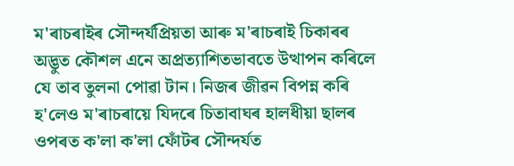ম'ৰাচৰাইৰ সৌন্দর্যপ্রিয়তা আৰু ম'ৰাচৰাই চিকাৰৰ অদ্ভুত কৌশল এনে অপ্রত্যাশিতভাবতে উত্থাপন কৰিলে যে তাব তুলনা পোৱা টান। নিজৰ জীৱন বিপন্ন কৰি হ'লেও ম'ৰাচৰায়ে যিদৰে চিতাবাঘৰ হালধীয়া ছালৰ ওপৰত ক'লা ক'লা ফোঁটৰ সৌন্দৰ্যত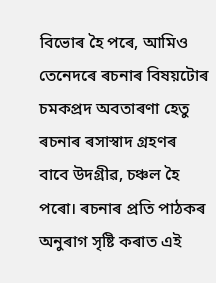বিভোৰ হৈ পৰে, আমিও তেনেদৰে ৰচনাৰ বিষয়টোৰ চমকপ্রদ অবতাৰণা হেতু ৰচনাৰ ৰসাস্বাদ গ্ৰহণৰ বাবে উদগ্রীৱ, চঞ্চল হৈ পৰো। ৰচনাৰ প্ৰতি পাঠকৰ অনুৰাগ সৃষ্টি কৰাত এই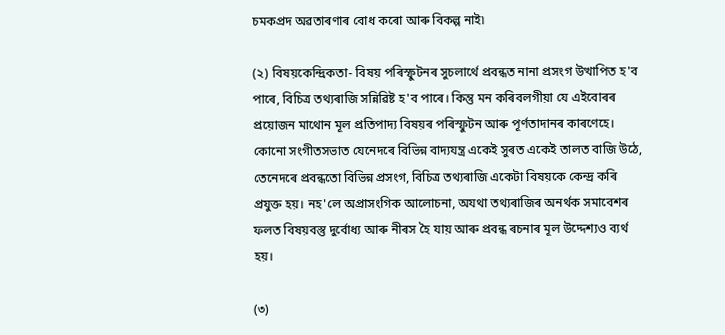চমকপ্রদ অৱতাৰণাৰ বোধ কৰো আৰু বিকল্প নাই৷

(২) বিষয়কেন্দ্রিকতা- বিষয় পৰিস্ফুটনৰ সুচলার্থে প্রবন্ধত নানা প্রসংগ উত্থাপিত হ'ব পাৰে, বিচিত্র তথ্যৰাজি সন্নিৱিষ্ট হ'ব পাৰে। কিন্তু মন কৰিবলগীয়া যে এইবোৰৰ প্ৰয়োজন মাথোন মূল প্রতিপাদ্য বিষয়ৰ পৰিস্ফুটন আৰু পূর্ণতাদানৰ কাৰণেহে। কোনো সংগীতসভাত যেনেদৰে বিভিন্ন বাদ্যযন্ত্র একেই সুৰত একেই তালত বাজি উঠে, তেনেদৰে প্ৰবন্ধতো বিভিন্ন প্ৰসংগ, বিচিত্র তথ্যৰাজি একেটা বিষয়কে কেন্দ্ৰ কৰি প্ৰযুক্ত হয়। নহ'লে অপ্রাসংগিক আলোচনা, অযথা তথ্যৰাজিৰ অনর্থক সমাবেশৰ ফলত বিষয়বস্তু দুর্বোধ্য আৰু নীৰস হৈ যায় আৰু প্ৰবন্ধ ৰচনাৰ মূল উদ্দেশ্যও ব্যর্থ হয়।

(৩)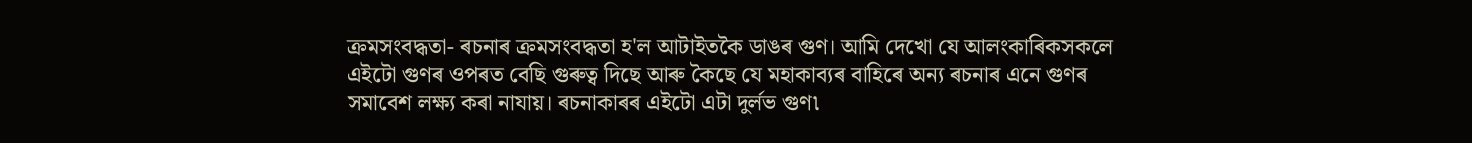ক্রমসংবদ্ধতা- ৰচনাৰ ক্ৰমসংবদ্ধতা হ'ল আটাইতকৈ ডাঙৰ গুণ। আমি দেখো যে আলংকাৰিকসকলে এইটো গুণৰ ওপৰত বেছি গুৰুত্ব দিছে আৰু কৈছে যে মহাকাব্যৰ বাহিৰে অন্য ৰচনাৰ এনে গুণৰ সমাবেশ লক্ষ্য কৰা নাযায়। ৰচনাকাৰৰ এইটো এটা দুর্লভ গুণ৷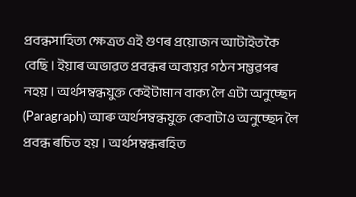প্রবন্ধসাহিত্য ক্ষেত্ৰত এই গুণৰ প্ৰয়োজন আটাইতকৈ বেছি। ইয়াৰ অভাৱত প্ৰবন্ধৰ অব্যয়র গঠন সম্ভৱপৰ নহয়। অর্থসম্বন্ধযুক্ত কেইটামান বাক্য লৈ এটা অনুচ্ছেদ (Paragraph) আৰু অর্থসম্বন্ধযুক্ত কেবাটাও অনুচ্ছেদ লৈ প্রবন্ধ ৰচিত হয়। অর্থসম্বন্ধৰহিত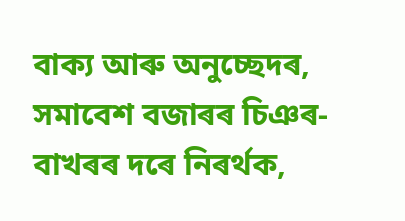বাক্য আৰু অনুচ্ছেদৰ, সমাবেশ বজাৰৰ চিঞৰ-বাখৰৰ দৰে নিৰৰ্থক,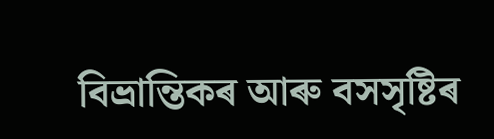বিভ্রান্তিকৰ আৰু বসসৃষ্টিৰ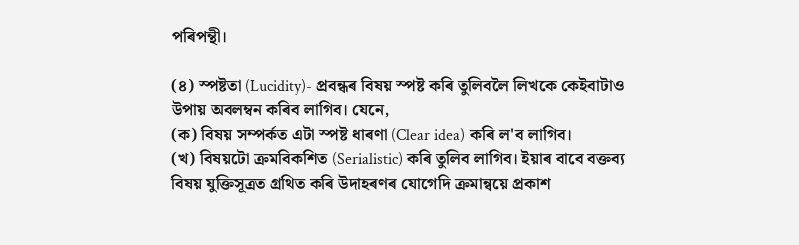পৰিপন্থী।

(৪) স্পষ্টতা (Lucidity)- প্ৰবন্ধৰ বিষয় স্পষ্ট কৰি তুলিবলৈ লিখকে কেইবাটাও উপায় অবলম্বন কৰিব লাগিব। যেনে,
(ক) বিষয় সম্পর্কত এটা স্পষ্ট ধাৰণা (Clear idea) কৰি ল'ব লাগিব।
(খ) বিষয়টো ক্রমবিকশিত (Serialistic) কৰি তুলিব লাগিব। ইয়াৰ বাবে বক্তব্য বিষয় যুক্তিসূত্ৰত গ্রথিত কৰি উদাহৰণৰ যোগেদি ক্রমান্বয়ে প্রকাশ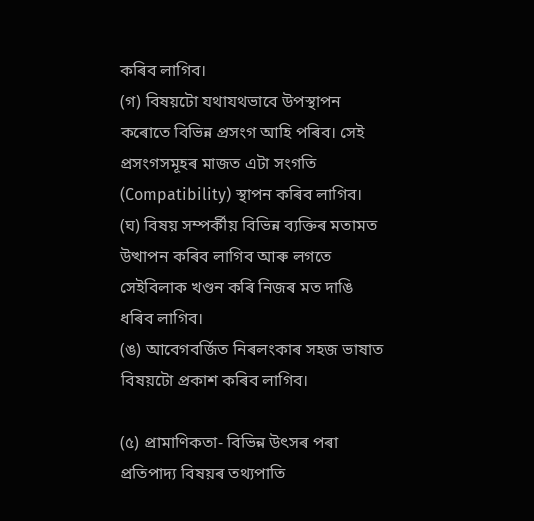কৰিব লাগিব।
(গ) বিষয়টো যথাযথভাবে উপস্থাপন কৰোতে বিভিন্ন প্রসংগ আহি পৰিব। সেই প্ৰসংগসমূহৰ মাজত এটা সংগতি (Compatibility) স্থাপন কৰিব লাগিব।
(ঘ) বিষয় সম্পর্কীয় বিভিন্ন ব্যক্তিৰ মতামত উত্থাপন কৰিব লাগিব আৰু লগতে সেইবিলাক খণ্ডন কৰি নিজৰ মত দাঙি ধৰিব লাগিব।
(ঙ) আবেগবর্জিত নিৰলংকাৰ সহজ ভাষাত বিষয়টো প্রকাশ কৰিব লাগিব।

(৫) প্রামাণিকতা- বিভিন্ন উৎসৰ পৰা প্ৰতিপাদ্য বিষয়ৰ তথ্যপাতি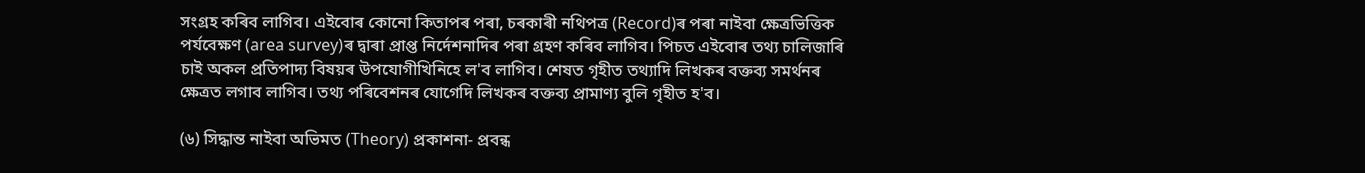সংগ্ৰহ কৰিব লাগিব। এইবোৰ কোনো কিতাপৰ পৰা, চৰকাৰী নথিপত্র (Record)ৰ পৰা নাইবা ক্ষেত্রভিত্তিক পর্যবেক্ষণ (area survey)ৰ দ্বাৰা প্ৰাপ্ত নিৰ্দেশনাদিৰ পৰা গ্ৰহণ কৰিব লাগিব। পিচত এইবোৰ তথ্য চালিজাৰি চাই অকল প্রতিপাদ্য বিষয়ৰ উপযোগীখিনিহে ল'ব লাগিব। শেষত গৃহীত তথ্যাদি লিখকৰ বক্তব্য সমর্থনৰ ক্ষেত্ৰত লগাব লাগিব। তথ্য পৰিবেশনৰ যোগেদি লিখকৰ বক্তব্য প্রামাণ্য বুলি গৃহীত হ'ব।

(৬) সিদ্ধান্ত নাইবা অভিমত (Theory) প্রকাশনা- প্রবন্ধ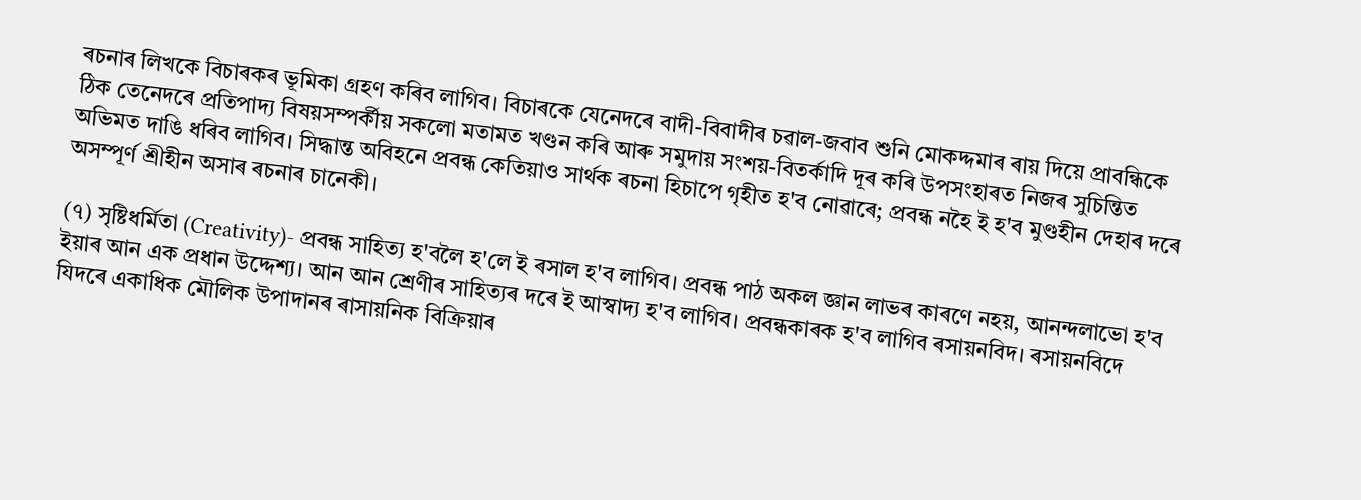ৰচনাৰ লিখকে বিচাৰকৰ ভূমিকা গ্রহণ কৰিব লাগিব। বিচাৰকে যেনেদৰে বাদী-বিবাদীৰ চৱাল-জবাব শুনি মোকদ্দমাৰ ৰায় দিয়ে প্রাবন্ধিকে ঠিক তেনেদৰে প্রতিপাদ্য বিষয়সম্পর্কীয় সকলো মতামত খণ্ডন কৰি আৰু সমুদায় সংশয়-বিতৰ্কাদি দূৰ কৰি উপসংহাৰত নিজৰ সুচিন্তিত অভিমত দাঙি ধৰিব লাগিব। সিদ্ধান্ত অবিহনে প্রবন্ধ কেতিয়াও সার্থক ৰচনা হিচাপে গৃহীত হ'ব নোৱাৰে; প্রবন্ধ নহৈ ই হ'ব মুণ্ডহীন দেহাৰ দৰে অসম্পূৰ্ণ শ্রীহীন অসাৰ ৰচনাৰ চানেকী।

(৭) সৃষ্টিধর্মিতা (Creativity)- প্রবন্ধ সাহিত্য হ'বলৈ হ'লে ই ৰসাল হ'ব লাগিব। প্রবন্ধ পাঠ অকল জ্ঞান লাভৰ কাৰণে নহয়, আনন্দলাভো হ'ব ইয়াৰ আন এক প্রধান উদ্দেশ্য। আন আন শ্ৰেণীৰ সাহিত্যৰ দৰে ই আস্বাদ্য হ'ব লাগিব। প্রবন্ধকাৰক হ'ব লাগিব ৰসায়নবিদ। ৰসায়নবিদে যিদৰে একাধিক মৌলিক উপাদানৰ ৰাসায়নিক বিক্ৰিয়াৰ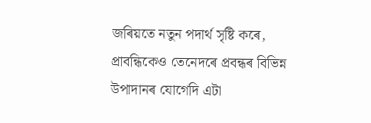জৰিয়তে নতুন পদার্থ সৃষ্টি কৰে, প্রাবন্ধিকেও তেনেদৰে প্ৰবন্ধৰ বিভিন্ন উপাদানৰ যোগেদি এটা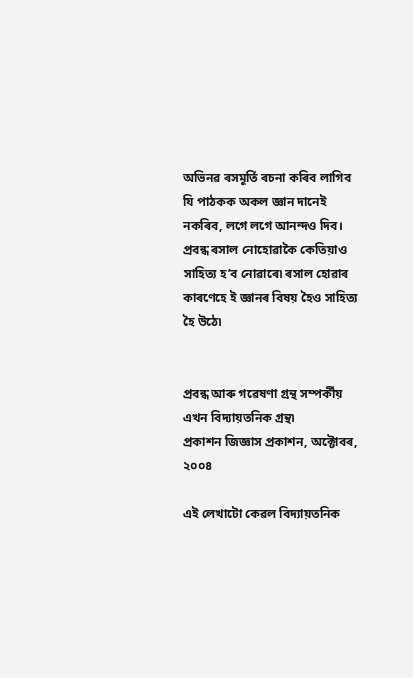অভিনৱ ৰসমূৰ্তি ৰচনা কৰিব লাগিব যি পাঠকক অকল জ্ঞান দানেই নকৰিব, লগে লগে আনন্দও দিব। প্রবন্ধ ৰসাল নোহোৱাকৈ কেতিয়াও সাহিত্য হ’ব নোৱাৰে৷ ৰসাল হোৱাৰ কাৰণেহে ই জ্ঞানৰ বিষয় হৈও সাহিত্য হৈ উঠে৷


প্ৰবন্ধ আৰু গৱেষণা গ্ৰন্থ সম্পৰ্কীয় এখন বিদ্যায়তনিক গ্ৰন্থ৷
প্ৰকাশন জিজ্ঞাস প্ৰকাশন, অক্টোবৰ, ২০০৪

এই লেখাটো কেৱল বিদ্যায়তনিক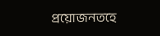প্ৰয়োজনতহে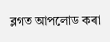ব্লগত আপলোড কৰা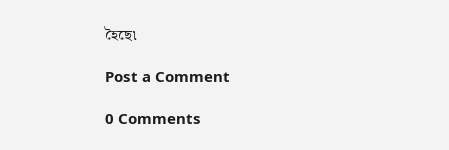হৈছে৷

Post a Comment

0 Comments